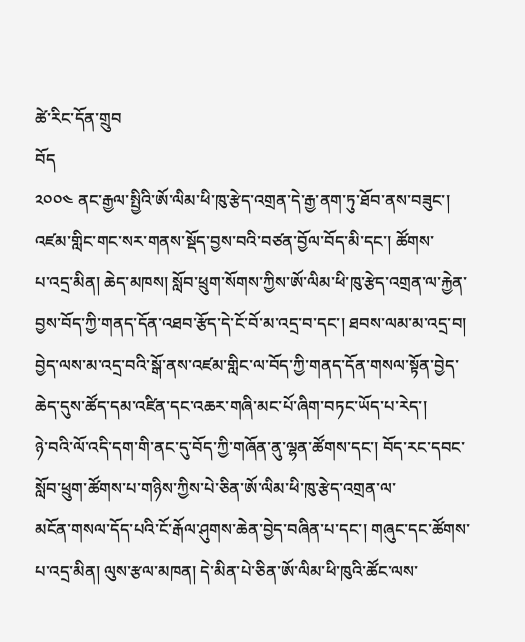ཚེ་རིང་དོན་གྲུབ
བོད
༢༠༠༤ ནང་རྒྱལ་སྤྱིའི་ཨོ་ལིམ་ཕི་ཁུ་རྩེད་འགྲན་དེ་རྒྱ་ནག་ཏུ་ཐོབ་ནས་བཟུང་། འཛམ་གླིང་གང་སར་གནས་སྡོད་བྱས་བའི་བཙན་བྱོལ་བོད་མི་དང་། ཚོགས་
པ་འདྲ་མིན། ཆེད་མཁས། སློབ་ཕྲུག་སོགས་ཀྱིས་ཨོ་ལིམ་ཕི་ཁུ་རྩེད་འགྲན་ལ་རྐྱེན་བྱས་བོད་ཀྱི་གནད་དོན་འཐབ་རྩོད་དེ་ངོ་བོ་མ་འདྲ་བ་དང་། ཐབས་ལམ་མ་འདྲ་བ། བྱེད་ལས་མ་འདྲ་བའི་སྒོ་ནས་འཛམ་གླིང་ལ་བོད་ཀྱི་གནད་དོན་གསལ་སྟོན་བྱེད་ཆེད་དུས་ཚོད་དམ་འཛིན་དང་འཆར་གཞི་མང་པོ་ཞིག་བཏང་ཡོད་པ་རེད་།
ཉེ་བའི་ལོ་འདི་དག་གི་ནང་དུ་བོད་ཀྱི་གཞོན་ནུ་ལྷན་ཚོགས་དང་། བོད་རང་དབང་སློབ་ཕྲུག་ཚོགས་པ་གཉིས་ཀྱིས་པེ་ཅིན་ཨོ་ལིམ་ཕི་ཁུ་རྩེད་འགྲན་ལ་
མངོན་གསལ་དོད་པའི་ངོ་རྒོལ་ཤུགས་ཆེན་བྱེད་བཞིན་པ་དང་། གཞུང་དང་ཚོགས་པ་འདྲ་མིན། ལུས་རྩལ་མཁན། དེ་མིན་པེ་ཅིན་ཨོ་ལིམ་ཕི་ཁུའི་ཚོང་ལས་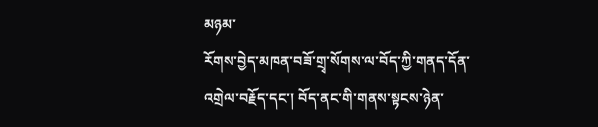མཉམ་
རོགས་བྱེད་མཁན་བཟོ་གྲྭ་སོགས་ལ་བོད་ཀྱི་གནད་དོན་འགྲེལ་བརྗོད་དང་། བོད་ནང་གི་གནས་སྟངས་ཉེན་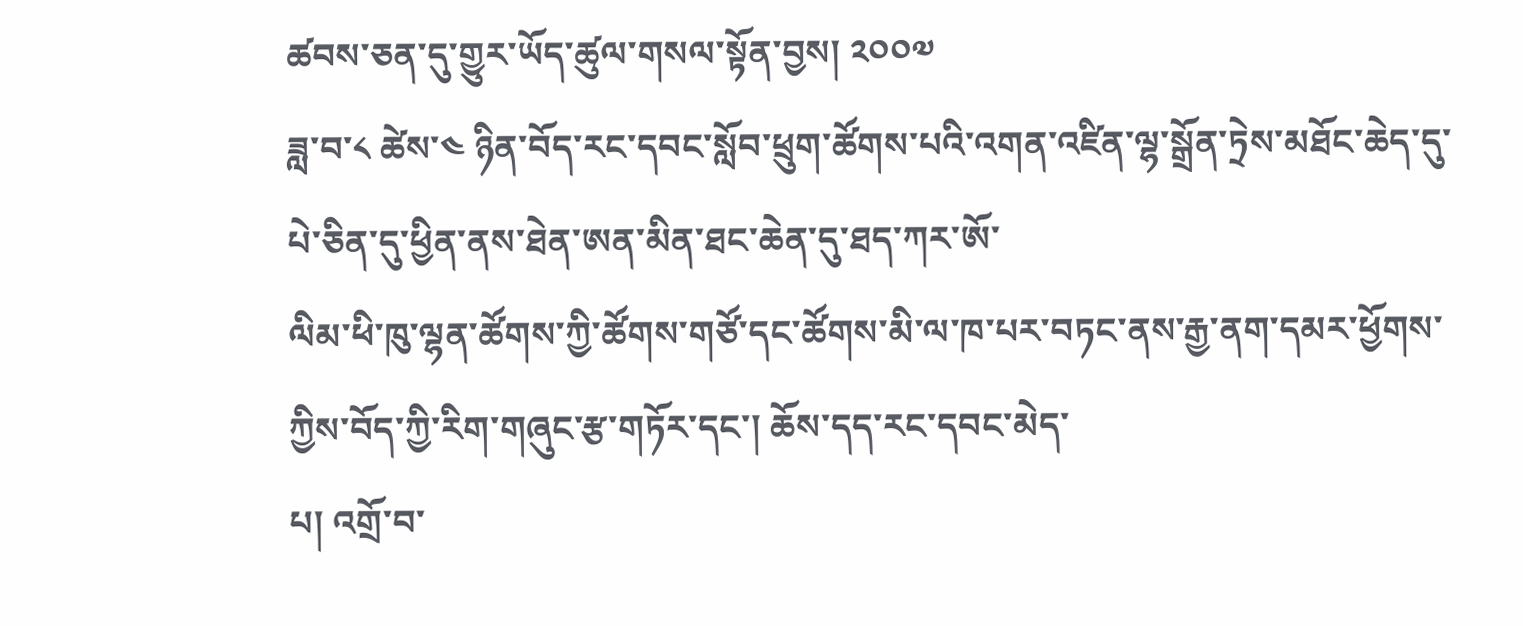ཚབས་ཅན་དུ་གྱུར་ཡོད་ཚུལ་གསལ་སྟོན་བྱས། ༢༠༠༧
ཟླ་བ་༨ ཚེས་༤ ཉིན་བོད་རང་དབང་སློབ་ཕྲུག་ཚོགས་པའི་འགན་འཛིན་ལྷ་སྒྲོན་ཏྲེས་མཐོང་ཆེད་དུ་པེ་ཅིན་དུ་ཕྱིན་ནས་ཐེན་ཨན་མིན་ཐང་ཆེན་དུ་ཐད་ཀར་ཨོ་
ལིམ་ཕི་ཁུ་ལྷན་ཚོགས་ཀྱི་ཚོགས་གཙོ་དང་ཚོགས་མི་ལ་ཁ་པར་བཏང་ནས་རྒྱ་ནག་དམར་ཕྱོགས་ཀྱིས་བོད་ཀྱི་རིག་གཞུང་རྩ་གཏོར་དང་། ཆོས་དད་རང་དབང་མེད་
པ། འགྲོ་བ་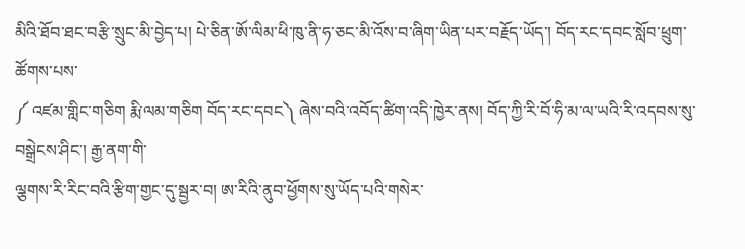མིའི་ཐོབ་ཐང་བརྩི་སྲུང་མི་བྱེད་པ། པེ་ཅིན་ཨོ་ལིམ་ཕི་ཁུ་ནི་ཧ་ཅང་མི་འོས་བ་ཞིག་ཡིན་པར་བརྗོད་ཡོད་། བོད་རང་དབང་སློབ་ཕྲུག་ཚོགས་པས་
༼ འཛམ་གླིང་གཅིག རྨི་ལམ་གཅིག བོད་རང་དབང༽ ཞེས་བའི་འབོད་ཚིག་འདི་ཁྱེར་ནས། བོད་ཀྱི་རི་བོ་ཧི་མ་ལ་ཡའི་རི་འདབས་སུ་བསྒྲེངས་ཤིང་། རྒྱ་ནག་གི་
ལྕགས་རི་རིང་བའི་རྩིག་གྱང་དུ་སྦྱར་བ། ཨ་རིའི་ནུབ་ཕྱོགས་སུ་ཡོད་པའི་གསེར་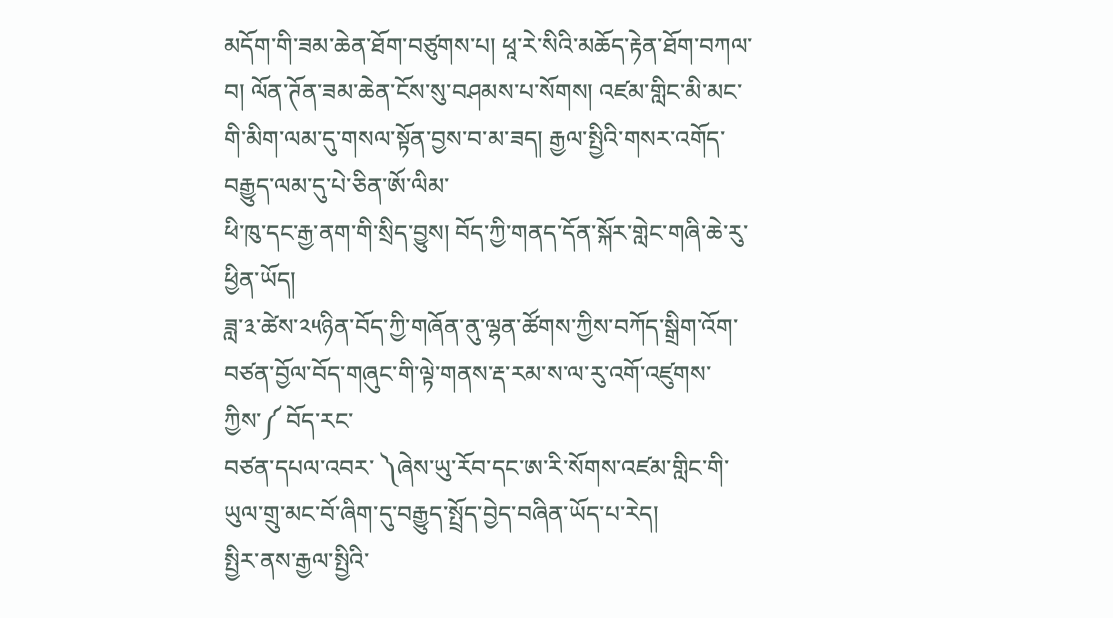མདོག་གི་ཟམ་ཆེན་ཐོག་བཙུགས་པ། ཕཱ་རེ་སིའི་མཆོད་རྟེན་ཐོག་བཀལ་བ། ལོན་ཊོན་ཟམ་ཆེན་ངོས་སུ་བཤམས་པ་སོགས། འཛམ་གླིང་མི་མང་གི་མིག་ལམ་དུ་གསལ་སྟོན་བྱས་བ་མ་ཟད། རྒྱལ་སྤྱིའི་གསར་འགོད་བརྒྱུད་ལམ་དུ་པེ་ཅིན་ཨོ་ལིམ་
ཕི་ཁུ་དང་རྒྱ་ནག་གི་སྲིད་བྱུས། བོད་ཀྱི་གནད་དོན་སྐོར་གླེང་གཞི་ཆེ་རུ་ཕྱིན་ཡོད།
ཟླ་༣་ཚེས་༢༥ཉིན་བོད་ཀྱི་གཞོན་ནུ་ལྷན་ཚོགས་ཀྱིས་བཀོད་སྒྲིག་འོག་བཙན་བྱོལ་བོད་གཞུང་གི་ལྟེ་གནས་རྡ་རམ་ས་ལ་རུ་འགོ་འཛུགས་ཀྱིས་༼ བོད་རང་
བཙན་དཔལ་འབར་ ༽ཞེས་ཡུ་རོབ་དང་ཨ་རི་སོགས་འཛམ་གླིང་གི་ཡུལ་གྲུ་མང་བོ་ཞིག་དུ་བརྒྱུད་སྤྲོད་བྱེད་བཞིན་ཡོད་པ་རེད།
སྤྱིར་ནས་རྒྱལ་སྤྱིའི་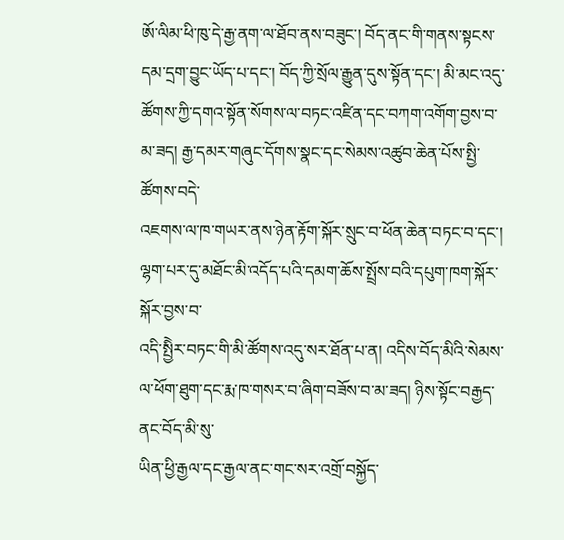ཨོ་ལིམ་ཕི་ཁུ་དེ་རྒྱ་ནག་ལ་ཐོབ་ནས་བཟུང་། བོད་ནང་གི་གནས་སྟངས་དམ་དྲག་བྱུང་ཡོད་པ་དང་། བོད་ཀྱི་སྲོལ་རྒྱུན་དུས་སྟོན་དང་། མི་མང་འདུ་ཚོགས་ཀྱི་དགའ་སྟོན་སོགས་ལ་བཏང་འཛིན་དང་བཀག་འགོག་བྱས་བ་མ་ཟད། རྒྱ་དམར་གཞུང་དོགས་སྣང་དང་སེམས་འཚུབ་ཆེན་པོས་སྤྱི་ཚོགས་བདེ་
འཇགས་ལ་ཁ་གཡར་ནས་ཉེན་རྟོག་སྐོར་སྲུང་བ་ཕོན་ཆེན་བཏང་བ་དང་། ལྷག་པར་དུ་མཐོང་མི་འདོད་པའི་དམག་ཆོས་སྤྲོས་བའི་དཔུག་ཁག་སྐོར་སྐོར་བྱས་བ་
འདི་སྤྱིེར་བཏང་གི་མི་ཚོགས་འདུ་སར་ཐོན་པ་ན། འདིས་བོད་མིའི་སེམས་ལ་ཕོག་ཐུག་དང་རྨ་ཁ་གསར་བ་ཞིག་བཟོས་བ་མ་ཟད། ཉིས་སྟོང་བརྒྱད་ནང་བོད་མི་སུ་
ཡིན་ཕྱི་རྒྱལ་དང་རྒྱལ་ནང་གང་སར་འགྲོ་བསྐྱོད་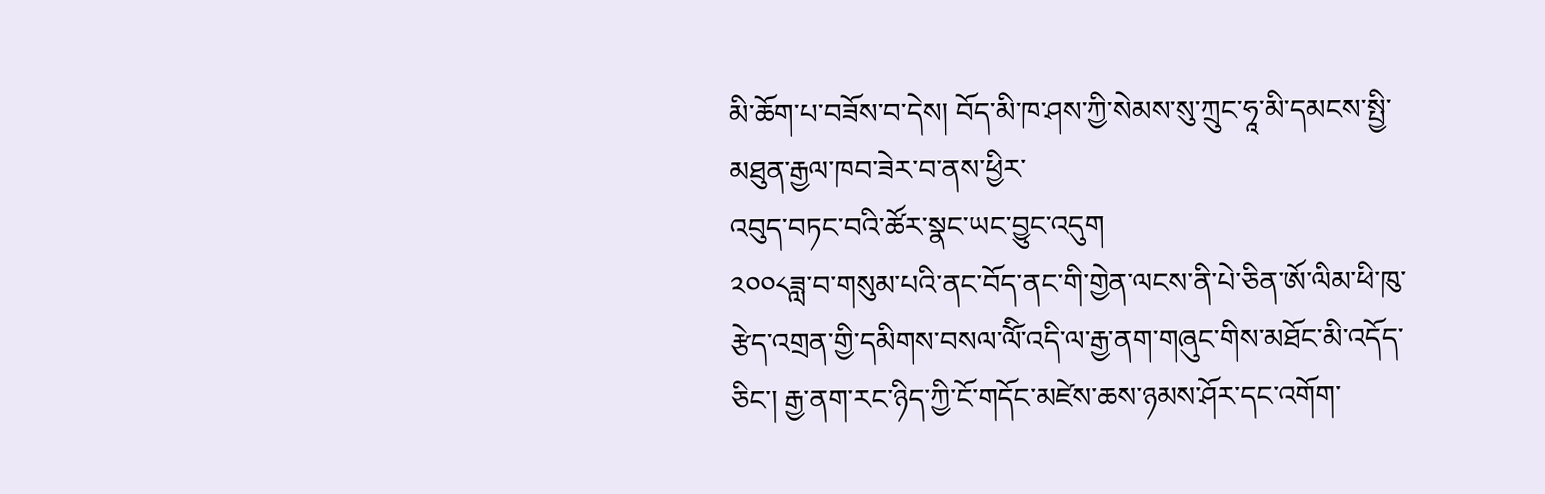མི་ཆོག་པ་བཟོས་བ་དེས། བོད་མི་ཁ་ཤས་ཀྱི་སེམས་སུ་ཀྲུང་ཧཱ་མི་དམངས་སྤྱི་མཐུན་རྒྱལ་ཁབ་ཟེར་བ་ནས་ཕྱིར་
འབུད་བཏང་བའི་ཚོར་སྣང་ཡང་བྱུང་འདུག
༢༠༠༨ཟླ་བ་གསུམ་པའི་ནང་བོད་ནང་གི་གྱེན་ལངས་ནི་པེ་ཅིན་ཨོ་ལིམ་ཕི་ཁུ་རྩེད་འགྲན་གྱི་དམིགས་བསལ་ལོི་འདི་ལ་རྒྱ་ནག་གཞུང་གིས་མཐོང་མི་འདོད་
ཅིང་། རྒྱ་ནག་རང་ཉིད་ཀྱི་ངོ་གདོང་མཛེས་ཆས་ཉམས་ཤོར་དང་འགོག་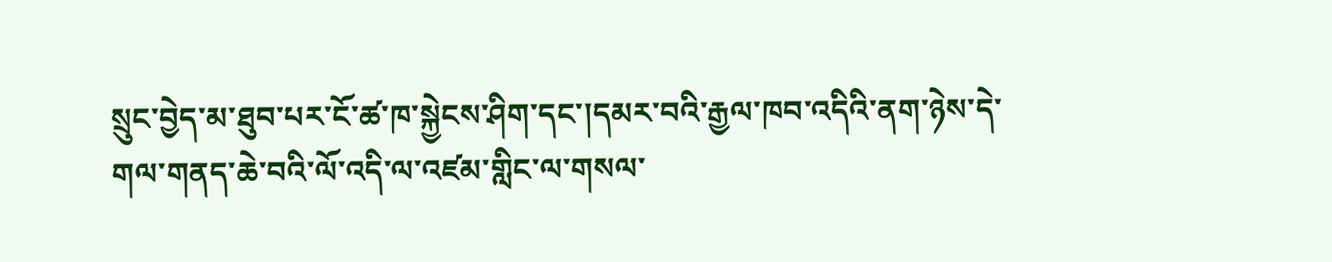སྲུང་བྱེད་མ་ཐུབ་པར་ངོ་ཚ་ཁ་སྐྱེངས་ཤིག་དང་།དམར་བའི་རྒྱལ་ཁབ་འདིའི་ནག་ཉེས་དེ་
གལ་གནད་ཆེ་བའི་ལོ་འདི་ལ་འཛམ་གླིང་ལ་གསལ་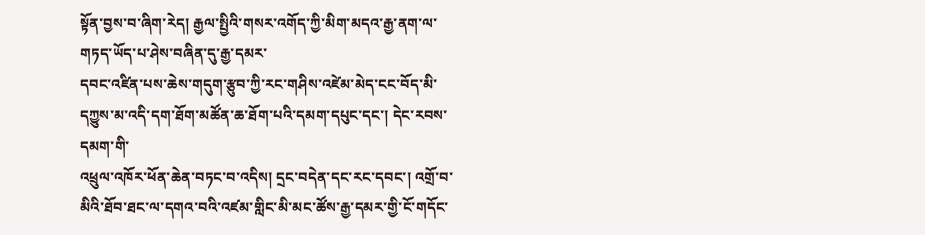སྟོན་བྱས་བ་ཞིག་རེད། རྒྱལ་སྤྱིའི་གསར་འགོད་ཀྱི་མིག་མདའ་རྒྱ་ནག་ལ་གཏད་ཡོད་པ་ཤེས་བཞིན་དུ་རྒྱ་དམར་
དབང་འཛིན་པས་ཆེས་གདུག་རྩུབ་ཀྱི་རང་གཤིས་འཛེམ་མེད་ངང་བོད་མི་དཀྱུས་མ་འདི་དག་ཐོག་མཚོན་ཆ་ཐོག་པའི་དམག་དཔུང་དང་། དེང་རབས་དམག་གི་
འཕྲུལ་འཁོར་ཕོན་ཆེན་བཏང་བ་འདིས། དྲང་བདེན་དང་རང་དབང་། འགྲོ་བ་མིའི་ཐོབ་ཐང་ལ་དགའ་བའི་འཛམ་གླིང་མི་མང་ཚོས་རྒྱ་དམར་གྱི་ངོ་གདོང་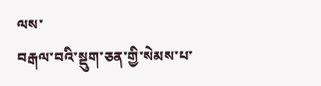ལས་
བརྒལ་བའི་སྡུག་ཅན་གྱི་སེམས་པ་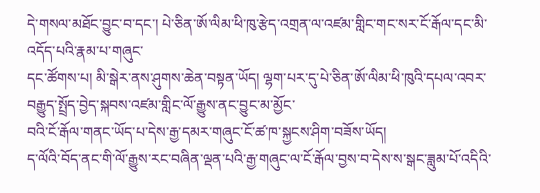དེ་གསལ་མཐོང་བྱུང་བ་དང་། པེ་ཅིན་ཨོ་ལིམ་ཕི་ཁུ་རྩེད་འགྲན་ལ་འཛམ་གླིང་གང་སར་ངོ་རྒོལ་དང་མི་འདོད་པའི་རྣམ་པ་གཞུང་
དང་ཚོགས་པ། མི་སྒེར་ནས་ཤུགས་ཆེན་བསྟན་ཡོད། ལྷག་པར་དུ་པེ་ཅིན་ཨོ་ལིམ་ཕི་ཁུའི་དཔལ་འབར་བརྒྱུད་སྤྲོད་བྱེད་སྐབས་འཛམ་གླིང་ལོ་རྒྱུས་ནང་བྱུང་མ་མྱོང་
བའི་ངོ་རྒོལ་གནང་ཡོད་པ་དེས་རྒྱ་དམར་གཞུང་ངོ་ཚ་ཁ་སྐྱངས་ཤིག་བཟོས་ཡོད།
ད་ལོའི་བོད་ནང་གི་ལོ་རྒྱུས་རང་བཞིན་ལྡན་པའི་རྒྱ་གཞུང་ལ་ངོ་རྒོལ་བྱས་བ་དེས་ས་སྒང་ཟླུམ་པོ་འདིའི་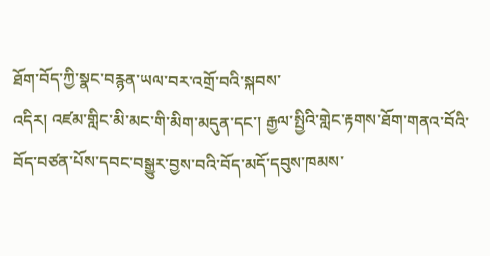ཐོག་བོད་ཀྱི་སྣང་བརྙན་ཡལ་བར་འགྲོ་བའི་སྐབས་
འདིར། འཛམ་གླིང་མི་མང་གི་མིག་མདུན་དང་། རྒྱལ་སྤྱིའི་གླེང་རྟགས་ཐོག་གནའ་བོའི་བོད་བཙན་པོས་དབང་བསྒྱུར་བྱས་བའི་བོད་མདོ་དབུས་ཁམས་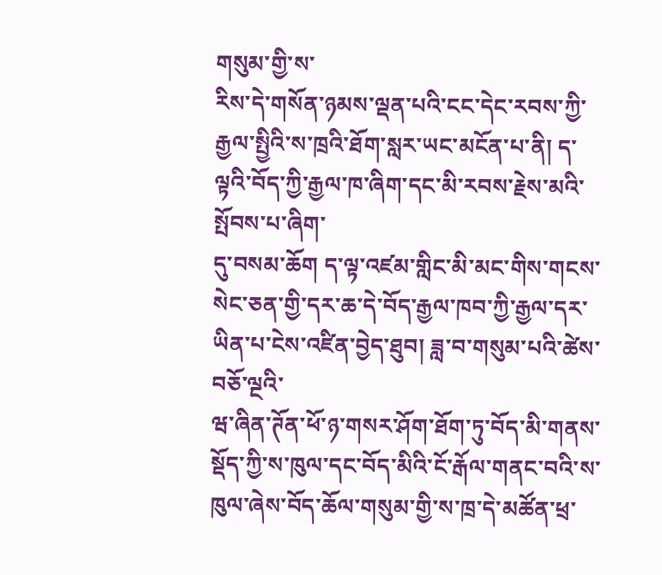གསུམ་གྱི་ས་
རིས་དེ་གསོན་ཉམས་ལྡན་པའི་ངང་དེང་རབས་ཀྱི་རྒྱལ་སྤྱིའི་ས་ཁྲའི་ཐོག་སླར་ཡང་མངོན་པ་ནི། ད་ལྟའི་བོད་ཀྱི་རྒྱལ་ཁ་ཞིག་དང་མི་རབས་རྗེས་མའི་སྤོབས་པ་ཞིག་
དུ་བསམ་ཆོག ད་ལྟ་འཛམ་གླིང་མི་མང་གིས་གངས་སེང་ཅན་གྱི་དར་ཆ་དེ་བོད་རྒྱལ་ཁབ་ཀྱི་རྒྱལ་དར་ཡིན་པ་ངེས་འཛིན་བྱེད་ཐུབ། ཟླ་བ་གསུམ་པའི་ཚེས་བཅོ་ལྔའི་
ཝ་ཞིན་ཊོན་ཕོ་ཉ་གསར་ཤོག་ཐོག་ཏུ་བོད་མི་གནས་སྡོད་ཀྱི་ས་ཁུལ་དང་བོད་མིའི་ངོ་རྒོལ་གནང་བའི་ས་ཁུལ་ཞེས་བོད་ཆོལ་གསུམ་གྱི་ས་ཁྲ་དེ་མཚོན་ཕྲ་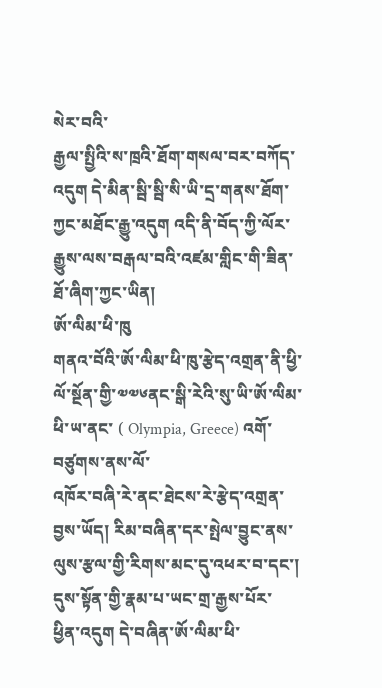སེར་བའི་
རྒྱལ་སྤྱིའི་ས་ཁྲའི་ཐོག་གསལ་བར་བཀོད་འདུག དེ་མིན་སྦི་སྦི་སི་ཡི་དྲ་གནས་ཐོག་ཀྱང་མཐོང་རྒྱུ་འདུག འདི་ནི་བོད་ཀྱི་ལོར་རྒྱུས་ལས་བརྒལ་བའི་འཛམ་གླིང་གི་ཟིན་
ཐོ་ཞིག་ཀྱང་ཡིན།
ཨོ་ལིམ་ཕི་ཁུ
གནའ་བོའི་ཨོ་ལིམ་ཕི་ཁུ་རྩེད་འགྲན་ནི་ཕྱི་ལོ་སྔོན་གྱི་༧༧༦ནང་སྒི་རེའི་སུ་ཡི་ཨོ་ལིམ་ཕི་ཡ་ནང་ ( Olympia, Greece) འགོ་བཙུགས་ནས་ལོ་
འཁོར་བཞི་རེ་ནང་ཐེངས་རེ་རྩེད་འགྲན་བྱས་ཡོད། རིམ་བཞིན་དར་སྤེལ་བྱུང་ནས་ལུས་རྩལ་གྱི་རིགས་མང་དུ་འཕར་བ་དང་། དུས་སྟོན་གྱི་རྣམ་པ་ཡང་གྲ་རྒྱས་པོར་
ཕྱིན་འདུག དེ་བཞིན་ཨོ་ལིམ་ཕི་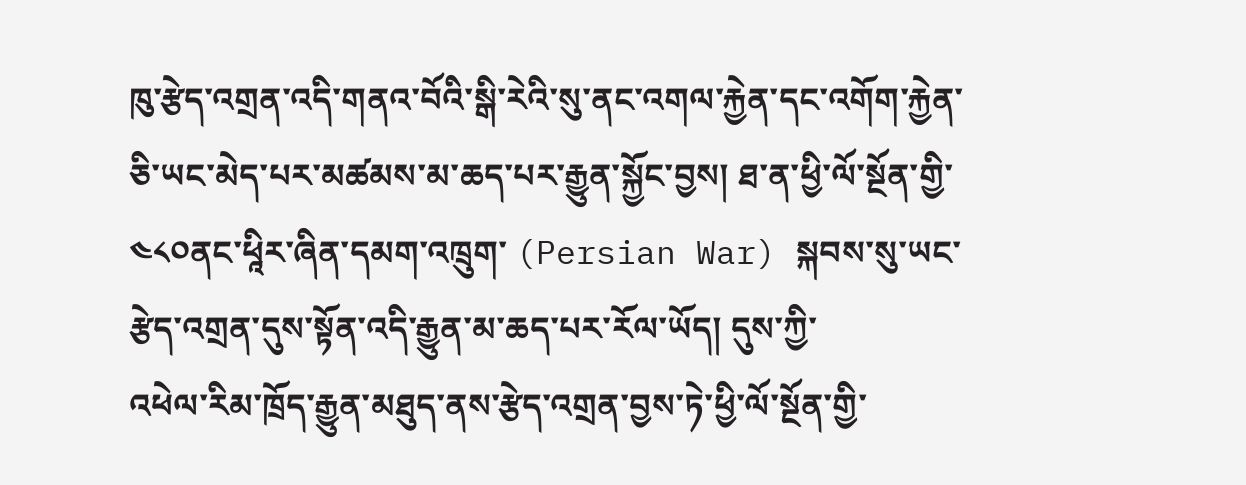ཁུ་རྩེད་འགྲན་འདི་གནའ་བོའི་སྒི་རེའི་སུ་ནང་འགལ་རྐྱེན་དང་འགོག་རྐྱེན་ཅི་ཡང་མེད་པར་མཚམས་མ་ཆད་པར་རྒྱུན་སྐྱོང་བྱས། ཐ་ན་ཕྱི་ལོ་སྔོན་གྱི་༤༨༠ནང་ཕཱིར་ཞིན་དམག་འཁྲུག་ (Persian War) སྐབས་སུ་ཡང་རྩེད་འགྲན་དུས་སྟོན་འདི་རྒྱུན་མ་ཆད་པར་རོལ་ཡོད། དུས་ཀྱི་
འཕེལ་རིམ་ཁྲོད་རྒྱུན་མཐུད་ནས་རྩེད་འགྲན་བྱས་ཏེ་ཕྱི་ལོ་སྔོན་གྱི་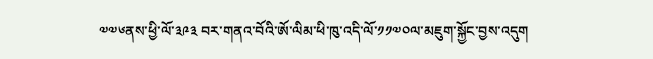༧༧༦ནས་ཕྱི་ལོ་༣༩༣ བར་གནའ་བོའི་ཨོ་ལིམ་ཕི་ཁུ་འདི་ལོ་༡༡༧༠ལ་མཇུག་སྐྱོང་བྱས་འདུག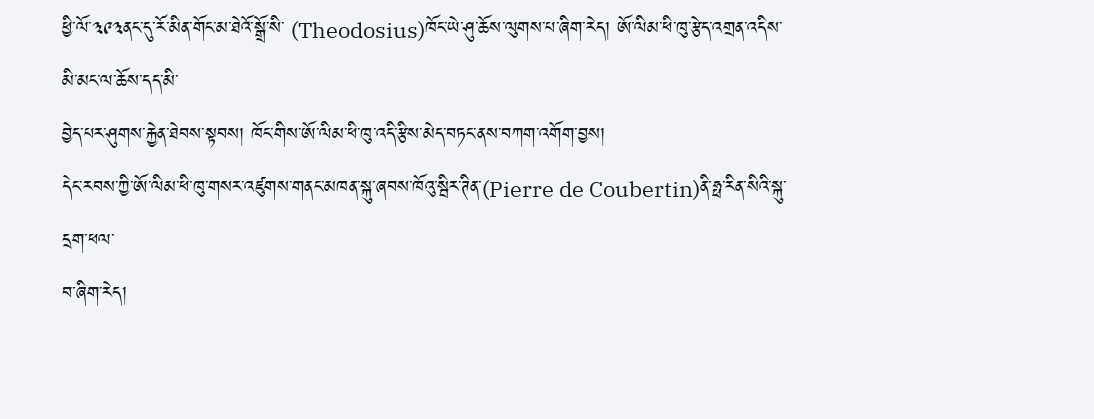ཕྱི་ལོ་༣༩༣ནང་དུ་རོ་མིན་གོང་མ་ཐེའོ་སྒྲོ་སི་ (Theodosius)ཁོང་ཡེ་ཤུ་ཆོས་ལུགས་པ་ཞིག་རེད། ཨོ་ལིམ་ཕི་ཁུ་རྩེད་འགྲན་འདིས་མི་མང་ལ་ཆོས་དད་མི་
བྱེད་པར་ཤུགས་རྐྱེན་ཐེབས་སྟབས། ཁོང་གིས་ཨོ་ལིམ་ཕི་ཁུ་འདི་རྩིས་མེད་བཏང་ནས་བཀག་འགོག་བྱས།
དེང་རབས་ཀྱི་ཨོ་ལིམ་ཕི་ཁུ་གསར་འཛུགས་གནང་མཁན་སྐུ་ཞབས་ཁོའུ་སྦིར་ཊིན་(Pierre de Coubertin)ནི་ཧྥ་རིན་སིའི་སྐུ་དྲག་ཕལ་
བ་ཞིག་རེད།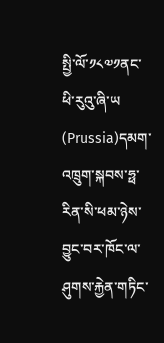སྤྱི་ལོ་༡༨༧༡ནང་ཕི་རུའུ་ཞི་ཡ (Prussia)དམག་འཁྲུག་སྐབས་ཧྥ་རིན་སི་ཕམ་ཉེས་བྱུང་བར་ཁོང་ལ་ཤུགས་རྐྱེན་གཏིང་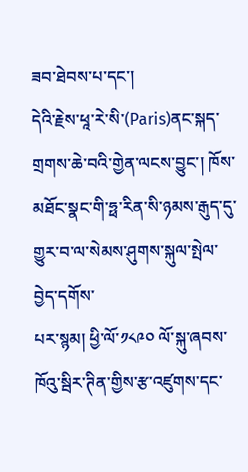ཟབ་ཐེབས་པ་དང་།
དེའི་རྗེས་ཕཱ་རེ་སི་(Paris)ནང་སྐད་གྲགས་ཆེ་བའི་གྱེན་ལངས་བྱུང་། ཁོས་མཐོང་སྣང་གི་ཧྥ་རིན་སི་ཉམས་རྒུད་དུ་གྱུར་བ་ལ་སེམས་ཤུགས་སྐུལ་སྤེལ་བྱེད་དགོས་
པར་སྙམ། ཕྱི་ལོ་༡༨༩༠ ལོ་སྐུ་ཞབས་ཁོའུ་སྦིར་ཊིན་གྱིས་རྩ་འཛུགས་དང་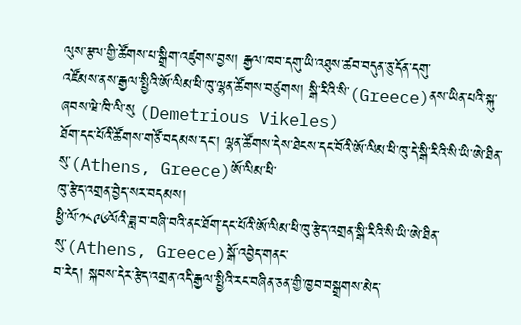ལུས་རྩལ་གྱི་ཚོགས་པ་སྒྲིག་འཛུགས་བྱས། རྒྱལ་ཁབ་དགུ་ཡི་འཐུས་ཚབ་བདུན་ཅུ་དོན་དགུ་
འཛོམས་ནས་རྒྱལ་སྤྱིའི་ཨོ་ལིམ་ཕི་ཁུ་ལྷན་ཚོགས་བཙུགས། སྒི་རིའི་སི་(Greece)ནས་ཡིན་པའི་སྐུ་ཞབས་ཝེ་ཁི་ལི་སུ (Demetrious Vikeles)
ཐོག་དང་པོའི་ཚོགས་གཙོ་བདམས་དང་། ལྷན་ཚོགས་དེས་ཐེངས་དང་བོའི་ཨོ་ལིམ་ཕི་ཁུ་དེ་སྒི་རིའི་སི་ཡི་ཨེ་ཐིན་སུ་(Athens, Greece)ཨོ་ལིམ་ཕི་
ཁུ་རྩེད་འགྲན་བྱེད་སར་བདམས།
ཕྱི་ལོ་༡༨༩༦ལོའི་ཟླ་བ་བཞི་བའི་ནང་ཐོག་དང་པོའི་ཨོ་ལིམ་ཕི་ཁུ་རྩེད་འགྲན་སྒི་རིའི་སི་ཡི་ཨེ་ཐིན་སུ་(Athens, Greece)སྒོ་འབྱེད་གནང་
བ་རེད། སྐབས་དེར་རྩེད་འགྲན་འདི་རྒྱལ་སྤྱིའི་རང་བཞིན་ཅན་གྱི་ཁྱབ་བསྒྲགས་མེད་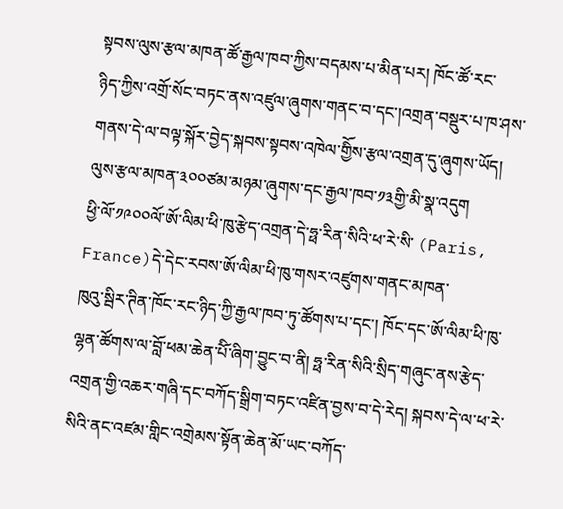སྟབས་ལུས་རྩལ་མཁན་ཚོ་རྒྱལ་ཁབ་ཀྱིས་བདམས་པ་མིན་པར། ཁོང་ཚོ་རང་
ཉིད་ཀྱིས་འགྲོ་སོང་བཏང་ནས་འཛུལ་ཞུགས་གནང་བ་དང་།འགྲན་བསྡུར་པ་ཁ་ཤས་གནས་དེ་ལ་བལྟ་སྐོར་བྱེད་སྐབས་སྟབས་འཁེལ་གྱིོས་རྩལ་འགྲན་དུ་ཞུགས་ཡོད།
ལུས་རྩལ་མཁན་༣༠༠ཙམ་མཉམ་ཞུགས་དང་རྒྱལ་ཁབ་༡༣གྱི་མི་སྣ་འདུག
ཕྱི་ལོ་༡༩༠༠ལོ་ཨོ་ལིམ་ཕི་ཁུ་རྩེད་འགྲན་དེ་ཧྥ་རིན་སིའི་ཕ་རེ་སི་ (Paris, France)དེ་དེང་རབས་ཨོ་ལིམ་ཕི་ཁུ་གསར་འཛུགས་གནང་མཁན་
ཁུའུ་སྦིར་ཊིན་ཁོང་རང་ཉིད་ཀྱི་རྒྱལ་ཁབ་ཏུ་ཚོགས་པ་དང་། ཁོང་དང་ཨོ་ལིམ་ཕི་ཁུ་ལྷན་ཚོགས་ལ་བློ་ཕམ་ཆེན་པོི་ཞིག་བྱུང་བ་ནི། ཧྥ་རིན་སིའི་སྲིད་གཞུང་ནས་རྩེད་
འགྲན་གྱི་འཆར་གཞི་དང་བཀོད་སྒྲིག་བཏང་འཛིན་བྱས་བ་དེ་རེད། སྐབས་དེ་ལ་ཕ་རེ་སིའི་ནང་འཛམ་གླིང་འགྲེམས་སྟོན་ཆེན་མོ་ཡང་བཀོད་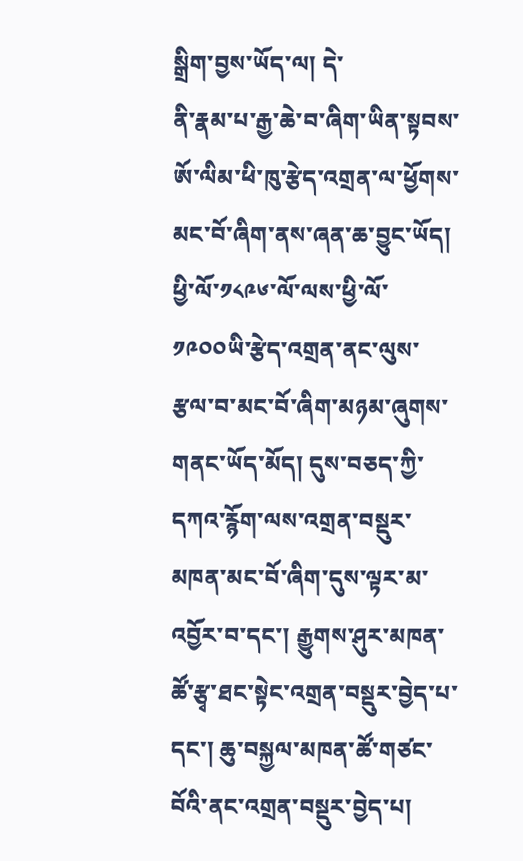སྒྲིག་བྱས་ཡོད་ལ། དེ་
ནི་རྣམ་པ་རྒྱ་ཆེ་བ་ཞིག་ཡིན་སྟབས་ཨོ་ལིམ་ཕི་ཁུ་རྩེད་འགྲན་ལ་ཕྱོགས་མང་བོ་ཞིག་ནས་ཞན་ཆ་བྱུང་ཡོད། ཕྱི་ལོ་༡༨༩༦་ལོ་ལས་ཕྱི་ལོ་༡༩༠༠ཡི་རྩེད་འགྲན་ནང་ལུས་
རྩལ་བ་མང་བོ་ཞིག་མཉམ་ཞུགས་གནང་ཡོད་མོད། དུས་བཅད་ཀྱི་དཀའ་རྙོག་ལས་འགྲན་བསྡུར་མཁན་མང་བོ་ཞིག་དུས་ལྟར་མ་འབྱོར་བ་དང་། རྒྱུགས་ཤུར་མཁན་
ཚོ་རྩྭ་ཐང་སྟེང་འགྲན་བསྡུར་བྱེད་པ་དང་། ཆུ་བསྐྱལ་མཁན་ཚོ་གཙང་བོའི་ནང་འགྲན་བསྡུར་བྱེད་པ།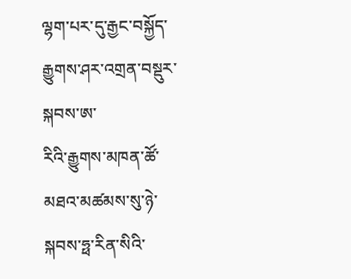ལྷག་པར་དུ་རྒྱང་བསྐྱོད་རྒྱུགས་ཤར་འགྲན་བསྡུར་སྐབས་ཨ་
རིའི་རྒྱུགས་མཁན་ཚོ་མཐའ་མཚམས་སུ་ཉེ་སྐབས་ཧྥ་རིན་སིའི་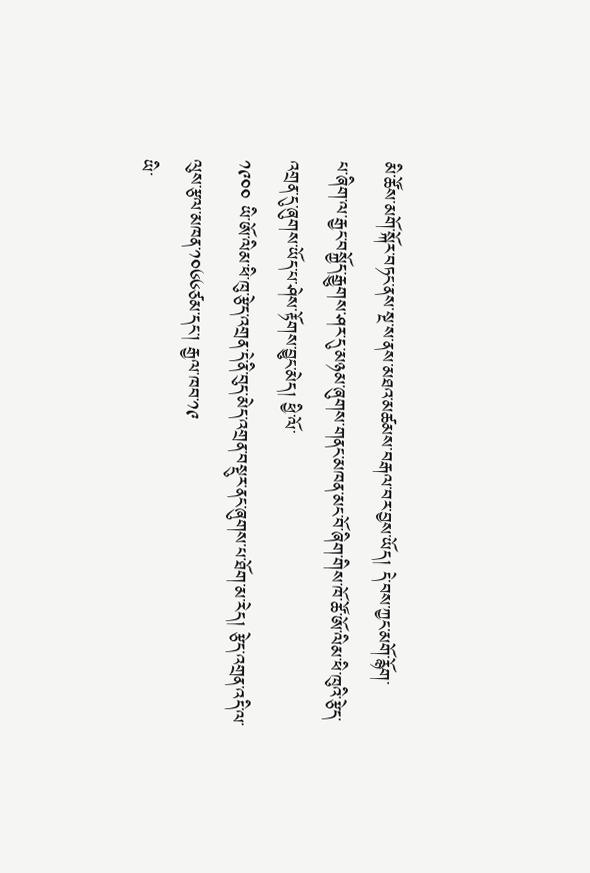མི་ཚོས་མགོ་སྐོར་བཏང་ནས་སྔ་ས་ནས་མཐའ་མཚམས་བརྒལ་བར་བྱས་ཡོད། དེ་བས་ཀྱང་མགོ་རྙོག་
པ་ཞིག་ལ་རྒྱང་བསྐྱོད་རྒྱུགས་ཤར་དུ་མཉམ་ཞུགས་གནང་མཁན་མང་བོ་ཞིག་གིས་ཁོ་ཚོ་ཨོ་ལིམ་ཕི་ཁུའི་རྩེད་འགྲན་དུ་ཞུགས་ཡོད་པ་ཤེས་རྟོགས་བྱུང་མེད། ཕྱི་ལོ་
༡༩༠༠ ཡི་ཨོ་ལིམ་ཕི་ཁུ་རྩེད་འགྲན་དེ་ནི་བུད་མེད་འགྲན་བསྡུར་ནང་ཞུགས་པ་ཐོག་མ་རེད། རྩེད་འགྲན་འདི་ལ་ལུས་རྩལ་མཁན་༡༠༦༦ཙམ་དང་། རྒྱལ་ཁབ་༡༩
ཡི་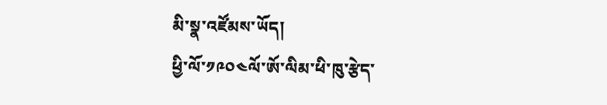མི་སྣ་འཛོམས་ཡོད།
ཕྱི་ལོ་༡༩༠༤ལོ་ཨོ་ལིམ་ཕི་ཁུ་རྩེད་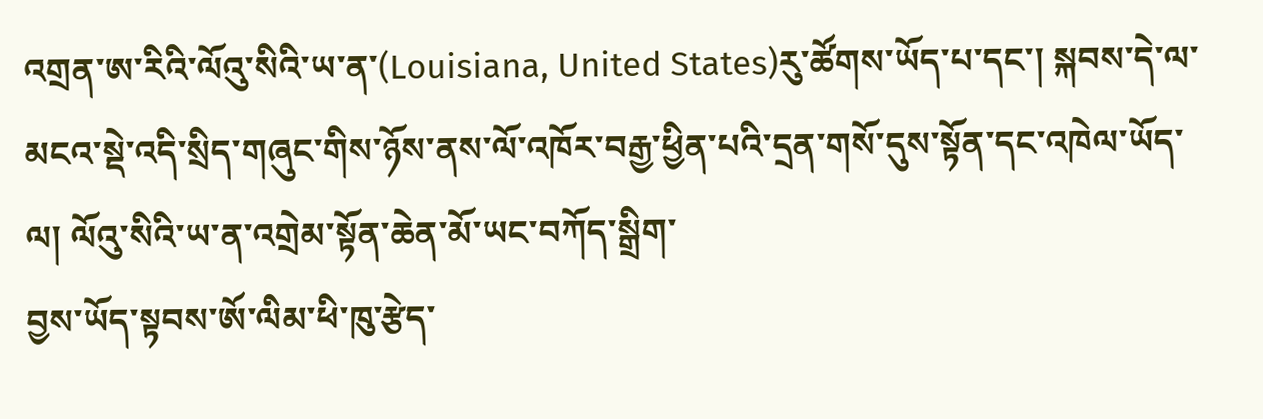འགྲན་ཨ་རིའི་ལོའུ་སིའི་ཡ་ན་(Louisiana, United States)རུ་ཚོགས་ཡོད་པ་དང་། སྐབས་དེ་ལ་
མངའ་སྡེ་འདི་སྲིད་གཞུང་གིས་ཉོས་ནས་ལོ་འཁོར་བརྒྱ་ཕྱིན་པའི་དྲན་གསོ་དུས་སྟོན་དང་འཁེལ་ཡོད་ལ། ལོའུ་སིའི་ཡ་ན་འགྲེམ་སྟོན་ཆེན་མོ་ཡང་བཀོད་སྒྲིག་
བྱས་ཡོད་སྟབས་ཨོ་ལིམ་ཕི་ཁུ་རྩེད་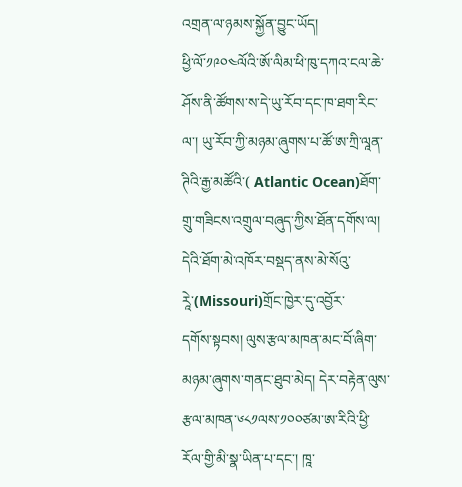འགྲན་ལ་ཉམས་སྐྱོན་བྱུང་ཡོད།
ཕྱི་ལོ་༡༩༠༤ལོའི་ཨོ་ལིམ་ཕི་ཁུ་དཀའ་ངལ་ཆེ་ཤོས་ནི་ཚོགས་ས་དེ་ཡུ་རོབ་དང་ཁ་ཐག་རིང་ལ་། ཡུ་རོབ་ཀྱི་མཉམ་ཞུགས་པ་ཚོ་ཨ་ཀྲི་ལཱན་ཊིའི་རྒྱ་མཚོའི་( Atlantic Ocean)ཐོག་གྲུ་གཟིངས་འགྲུལ་བཞུད་ཀྱིས་ཐོན་དགོས་ལ། དེའི་ཐོག་མེ་འཁོར་བསྡད་ནས་མེ་སོའུ་རཱེ་(Missouri)གྲོང་ཁྱེར་དུ་འབྱོར་
དགོས་སྟབས། ལུས་རྩལ་མཁན་མང་བོ་ཞིག་མཉམ་ཞུགས་གནང་ཐུབ་མེད། དེར་བརྟེན་ལུས་རྩལ་མཁན་༦༨༡ལས་༡༠༠ཙམ་ཨ་རིའི་ཕྱི་རོལ་གྱི་མི་སྣ་ཡིན་པ་དང་། ཁཱ་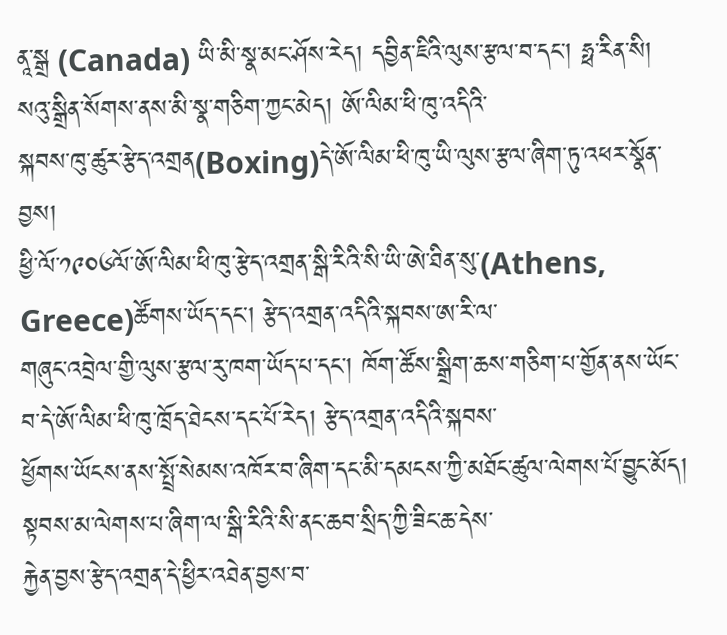ནཱ་སྒྲ (Canada) ཡི་མི་སྣ་མང་ཤོས་རེད། དབྱིན་ཇིའི་ལུས་རྩལ་བ་དང་། ཧྥ་རིན་སི། སའུ་སྒྲིན་སོགས་ནས་མི་སྣ་གཅིག་ཀྱང་མེད། ཨོ་ལིམ་ཕི་ཁུ་འདིའི་
སྐབས་ཁུ་ཚུར་རྩེད་འགྲན(Boxing)དེ་ཨོ་ལིམ་ཕི་ཁུ་ཡི་ལུས་རྩལ་ཞིག་ཏུ་འཕར་སྣོན་བྱས།
ཕྱི་ལོ་༡༩༠༦ལོ་ཨོ་ལིམ་ཕི་ཁུ་རྩེད་འགྲན་སྒི་རིའི་སི་ཡི་ཨེ་ཐིན་སུ་(Athens, Greece)ཚོགས་ཡོད་དང་། རྩེད་འགྲན་འདིའི་སྐབས་ཨ་རི་ལ་
གཞུང་འབྲེལ་གྱི་ལུས་རྩལ་རུ་ཁག་ཡོད་པ་དང་། ཁོག་ཚོས་སྒྲིག་ཆས་གཅིག་པ་གྱོན་ནས་ཡོང་བ་དེ་ཨོ་ལིམ་ཕི་ཁུ་ཁྲོད་ཐེངས་དང་པོ་རེད། རྩེད་འགྲན་འདིའི་སྐབས་
ཕྱོགས་ཡོངས་ནས་སྤྲོ་སེམས་འཁོར་བ་ཞིག་དང་མི་དམངས་ཀྱི་མཐོང་ཚུལ་ལེགས་པོ་བྱུང་མོད། སྟབས་མ་ལེགས་པ་ཞིག་ལ་སྒི་རིའི་སི་ནང་ཆབ་སྲིད་ཀྱི་ཟིང་ཆ་དེས་
རྐྱེན་བྱས་རྩེད་འགྲན་དེ་ཕྱིར་འཐེན་བྱས་བ་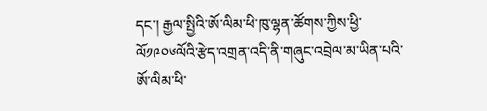དང་། རྒྱལ་སྤྱིའི་ཨོ་ལིམ་ཕི་ཁུ་ལྷན་ཚོགས་ཀྱིས་ཕྱི་ལོ༡༩༠༦ལོའི་རྩེད་འགྲན་འདི་ནི་གཞུང་འབྲེལ་མ་ཡིན་པའི་ཨོ་ལིམ་ཕི་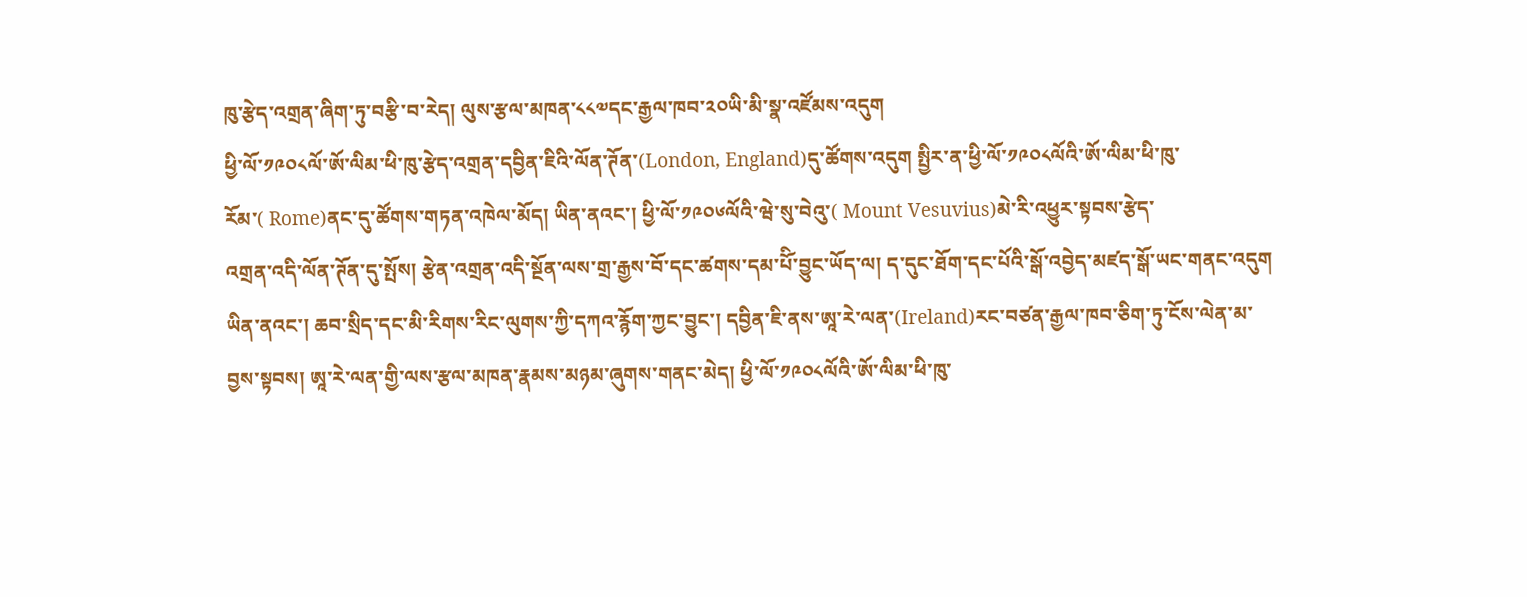ཁུ་རྩེད་འགྲན་ཞིག་ཏུ་བརྩི་བ་རེད། ལུས་རྩལ་མཁན་༨༨༧དང་རྒྱལ་ཁབ་༢༠ཡི་མི་སྣ་འཛོམས་འདུག
ཕྱི་ལོ་༡༩༠༨ལོ་ཨོ་ལིམ་ཕི་ཁུ་རྩེད་འགྲན་དབྱིན་ཇིའི་ལོན་ཊོན་(London, England)དུ་ཚོགས་འདུག སྤྱིར་ན་ཕྱི་ལོ་༡༩༠༨ལོའི་ཨོ་ལིམ་ཕི་ཁུ་
རོམ་( Rome)ནང་དུ་ཚོགས་གཏན་འཁེལ་མོད། ཡིན་ནའང་། ཕྱི་ལོ་༡༩༠༦ལོའི་ཝེ་སུ་བེའུ་( Mount Vesuvius)མེ་རི་འཕྱུར་སྟབས་རྩེད་
འགྲན་འདི་ལོན་ཊོན་དུ་སྤོས། རྩེན་འགྲན་འདི་སྔོན་ལས་གྲ་རྒྱས་བོ་དང་ཚགས་དམ་པོི་བྱུང་ཡོད་ལ། ད་དུང་ཐོག་དང་པོའི་སྒོ་འབྱེད་མཛད་སྒོ་ཡང་གནང་འདུག
ཡིན་ནའང་། ཆབ་སྲིད་དང་མི་རིགས་རིང་ལུགས་ཀྱི་དཀའ་རྙོག་ཀྱང་བྱུང་། དབྱིན་ཇི་ནས་ཨཱ་རེ་ལན་(Ireland)རང་བཙན་རྒྱལ་ཁབ་ཅིག་ཏུ་ངོས་ལེན་མ་
བྱས་སྟབས། ཨཱ་རེ་ལན་གྱི་ལས་རྩལ་མཁན་རྣམས་མཉམ་ཞུགས་གནང་མེད། ཕྱི་ལོ་༡༩༠༨ལོའི་ཨོ་ལིམ་ཕི་ཁུ་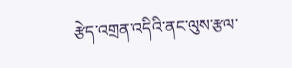རྩེད་འགྲན་འདིའི་ནང་ལུས་རྩལ་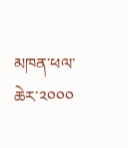མཁན་ཕལ་ཆེར་༢༠༠༠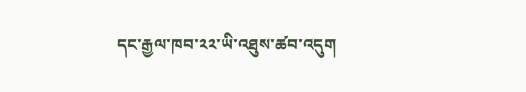དང་རྒྱལ་ཁབ་༢༢་ཡི་འཐུས་ཚབ་འདུག